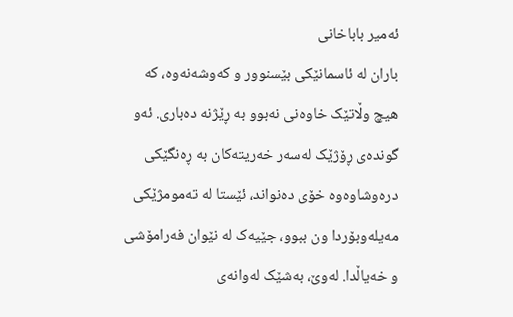ئەمیر باباخانی
باران لە ئاسمانێکی بێسنوور و کەوشەنەوە، کە هیچ وڵاتێک خاوەنی نەبوو بە ڕێژنە دەباری. ئەو گوندەی ڕۆژێک لەسەر خەریتەکان بە ڕەنگێکی درەوشاوەوە خۆی دەنواند، ئێستا لە تەمومژێکی مەیلەوبۆردا ون ببوو، جێیەک لە نێوان فەرامۆشی و خەیاڵدا. لەوێ، بەشێک لەوانەی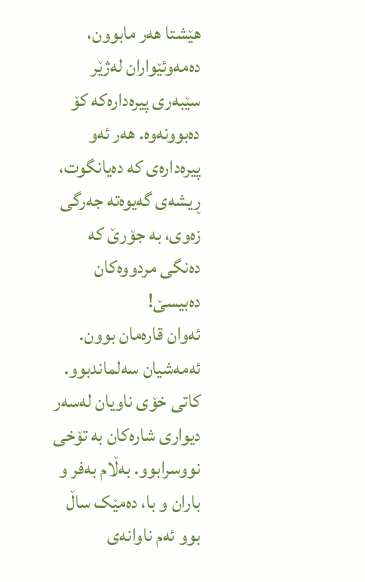هێشتا هەر مابوون، دەمەوئێواران لەژێر سێبەری پیرەدارەکە کۆ دەبوونەوە. هەر ئەو پیرەدارەی کە دەیانگوت، ڕیشەی گەیوەتە جەرگی زەوی، بە جۆرێ کە دەنگی مردووەکان دەبیسێ!
ئەوان قارەمان بوون. ئەمەشیان سەلماندبوو. کاتی خۆی ناویان لەسەر دیواری شارەکان بە تۆخی نووسرابوو. بەڵام بەفر و باران و با، دەمێک ساڵ بوو ئەم ناوانەی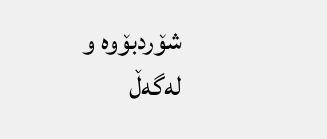شۆردبۆوە و لەگەڵ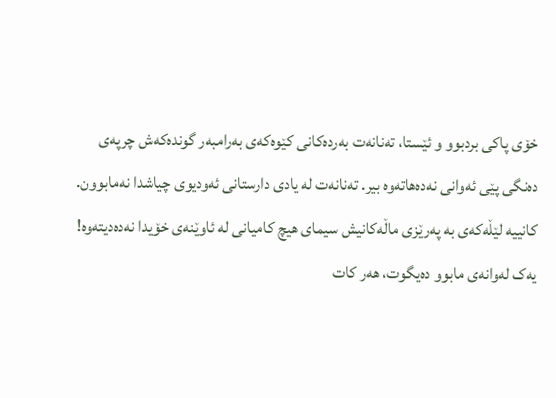خۆی پاکی بردبوو و ئێستا، تەنانەت بەردەکانی کێوەکەی بەرامبەر گوندەکەش چرپەی دەنگی پێی ئەوانی نەدەهاتەوە بیر. تەنانەت لە یادی دارستانی ئەودیوی چیاشدا نەمابوون. کانییە لێڵەکەی بە پەرێزی ماڵەکانیش سیمای هیچ کامیانی لە ئاوێنەی خۆیدا نەدەدیتەوە! یەک لەوانەی مابوو دەیگوت، هەر کات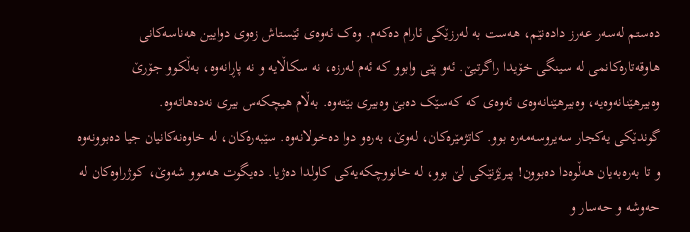دەستم لەسەر عەرز دادەنێم، هەست بە لەرزێکی ئارام دەکەم. وەک ئەوەی ئێستاش زەوی دوایین هەناسەکانی هاوقەتارەکانمی لە سینگی خۆیدا راگرتبێ. ئەو پێی وابوو کە ئەم لەرزە، نە سکاڵایە و نە پاڕانەوە، بەڵکوو جۆرێ وەبیرهێنانەوەیە، وەبیرهێنانەوەی ئەوەی کە کەسێک دەبێ وەبیری بێتەوە. بەڵام هیچکەس بیری نەدەهاتەوە.
گوندێکی یەکجار سەیروسەمەرە بوو. کاتژمێرەکان، لەوێ، بەرەو دوا دەخولانەوە. سێبەرەکان، لە خاوەنەکانیان جیا دەبوونەوە و تا بەرەبەیان هەڵوەدا دەبوون! پیرێژنێکی لێ بوو، لە خانووچکەیەکی کاولدا دەژیا. دەیگوت هەموو شەوێ، کوژراوەکان لە حەوشە و حەسار و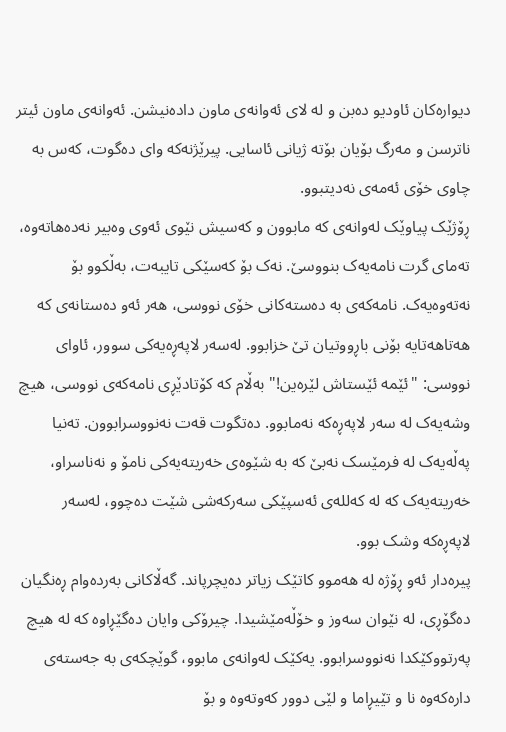دیوارەکان ئاودیو دەبن و لە لای ئەوانەی ماون دادەنیشن. ئەوانەی ماون ئیتر ناترسن و مەرگ بۆیان بۆتە ژیانی ئاسایی. پیرێژنەکە وای دەگوت، کەس بە چاوی خۆی ئەمەی نەدیتبوو.
ڕۆژێک پیاوێک لەوانەی کە مابوون و کەسیش نێوی ئەوی وەبیر نەدەهاتەوە، تەمای گرت نامەیەک بنووسێ. نەک بۆ کەسێکی تایبەت، بەڵکوو بۆ نەتەوەیەک. نامەکەی بە دەستەکانی خۆی نووسی، هەر ئەو دەستانەی کە هەتاهەتایە بۆنی باڕووتیان تێ خزابوو. لەسەر لاپەڕەیەکی سوور، ئاوای نووسی: "ئێمە ئێستاش لێرەین!" بەڵام کە کۆتادێڕی نامەکەی نووسی، هیچ وشەیەک لە سەر لاپەڕەکە نەمابوو. دەتگوت قەت نەنووسرابوون. تەنیا پەڵەیەک لە فرمێسک نەبێ کە بە شێوەی خەریتەیەکی نامۆ و نەناسراو، خەریتەیەک کە لە کەللەی ئەسپێکی سەرکەشی شێت دەچوو، لەسەر لاپەڕەکە وشک بوو.
پیرەدار ئەو ڕۆژە لە هەموو کاتێک زیاتر دەیچرپاند. گەڵاکانی بەردەوام ڕەنگیان دەگۆڕی، لە نێوان سەوز و خۆڵەمێشیدا. چیرۆکی وایان دەگێڕاوە کە لە هیچ پەرتووکێکدا نەنووسرابوو. یەکێک لەوانەی مابوو، گوێچکەی بە جەستەی دارەکەوە نا و تێیڕاما و لێی دوور کەوتەوە و بۆ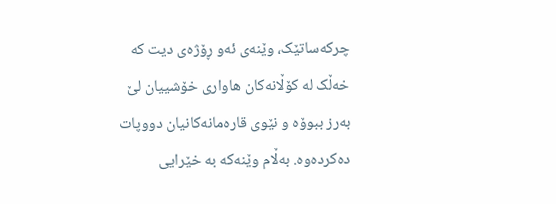چرکەساتێک، وێنەی ئەو ڕۆژەی دیت کە خەڵک لە کۆڵانەکان هاواری خۆشییان لێ بەرز ببوۆە و نێوی قارەمانەکانیان دووپات دەکردەوە. بەڵام وێنەکە بە خێرایی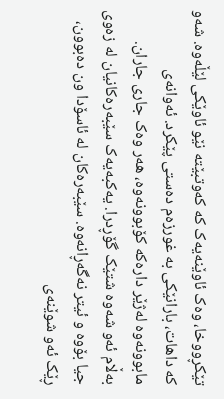تێکڕووخا، وەک ئاوێنەیەک کە کەوتبێتە نێو ئاوێکی لێڵەوە. شەو کە داهات، بارانێکی بە غورزەم دەستی پێکرد. ئەوانەی مابوونەوە لەژێر دارەکە کۆبوونەوە، هەر وەک جاری جاران. بەڵام ئەو شەوە شتێک گۆڕدرا. یەکبەیەک سێبەرەکانیان لە زەوی جیا بۆوە و ئیتر نەگەڕانەوە. سێبەرەکان لە ئاسۆدا ون دەبوون، ڕێک ئەو شوێنەی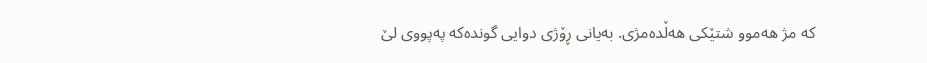کە مژ هەموو شتێکی هەڵدەمژی. بەیانی ڕۆژی دوایی گوندەکە پەپووی لێ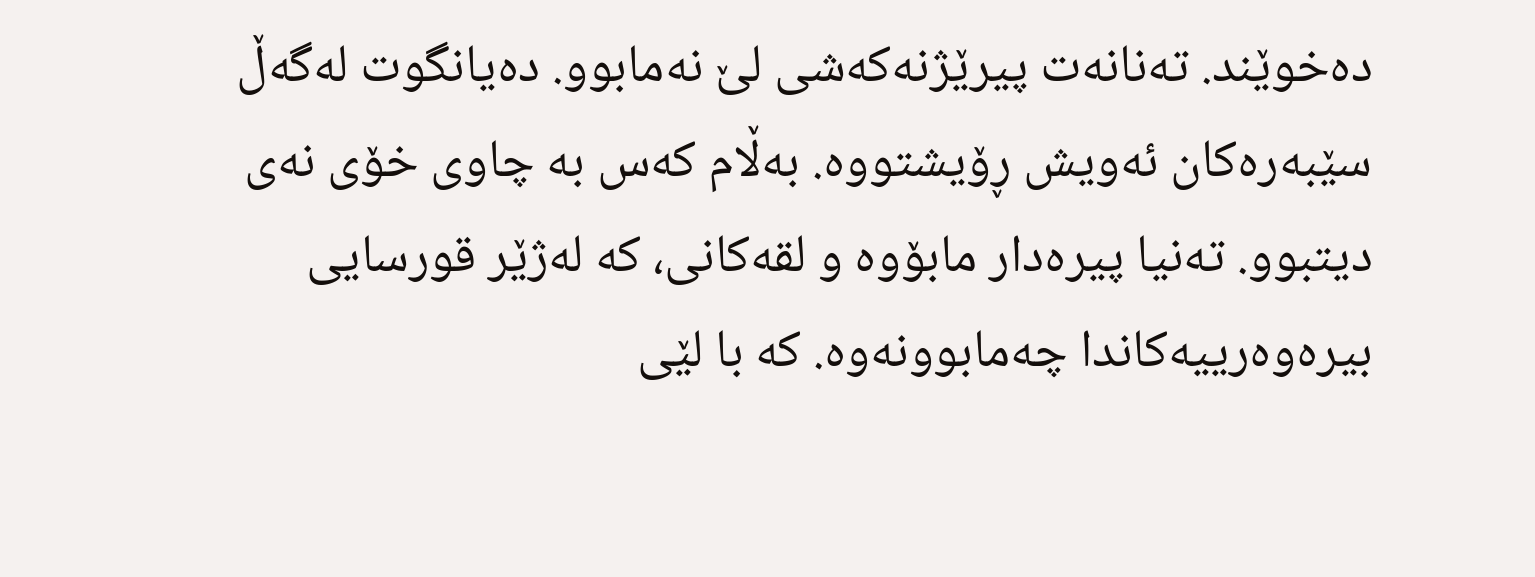دەخوێند. تەنانەت پیرێژنەکەشی لێ نەمابوو. دەیانگوت لەگەڵ سێبەرەکان ئەویش ڕۆیشتووە. بەڵام کەس بە چاوی خۆی نەی دیتبوو. تەنیا پیرەدار مابۆوە و لقەکانی، کە لەژێر قورسایی بیرەوەرییەکاندا چەمابوونەوە. کە با لێی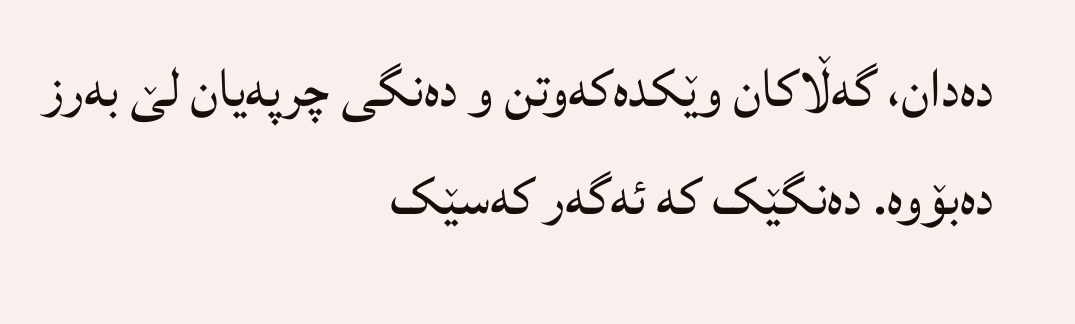دەدان، گەڵاکان وێکدەکەوتن و دەنگی چرپەیان لێ بەرز دەبۆوە. دەنگێک کە ئەگەر کەسێک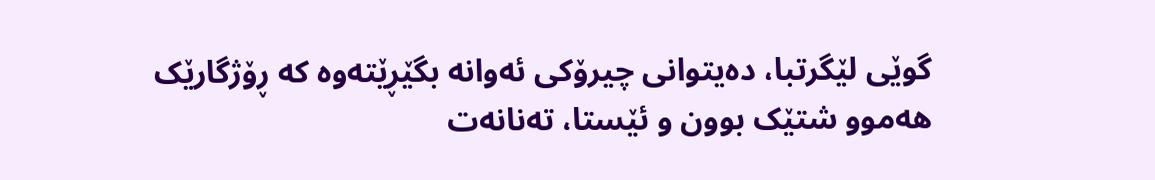گوێی لێگرتبا، دەیتوانی چیرۆکی ئەوانە بگێڕێتەوە کە ڕۆژگارێک هەموو شتێک بوون و ئێستا، تەنانەت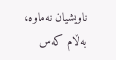ناویشیان نەماوە، بەڵام کەس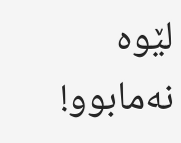لێوە نەمابوو!